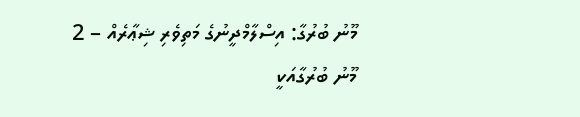މޫނު ބުރުގާ: އިސްލާމްދީނުގެ މަތިވެރި ޝިޢާރެއް – 2
މޫނު ބުރުގާއަކީ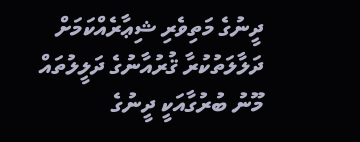ދީނުގެ މަތިވެރި ޝިޢާރެއްކަމަށް ދަލާލަތުކުރާ ޤުރުއާނުގެ ދަލީލުތައް
މޫނު ބުރުގާއަކީ ދީނުގެ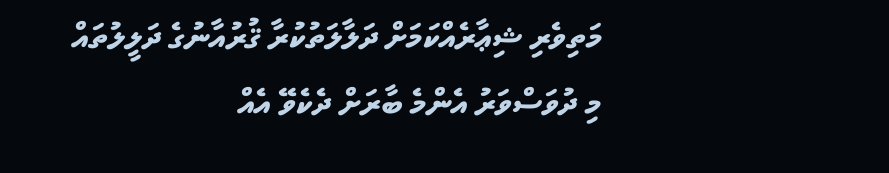މަތިވެރި ޝިޢާރެއްކަމަށް ދަލާލަތުކުރާ ޤުރުއާނުގެ ދަލީލުތައް
މި ދުވަސްވަރު އެންމެ ބާރަށް ދެކެވޭ އެއް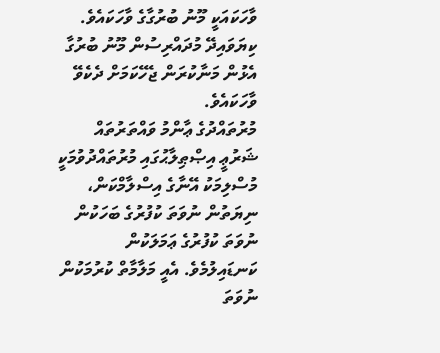ވާހަކައަކީ މޫނު ބުރުގާގެ ވާހަކައެވެ. ކިޔަވައިދޭ މުދައްރިސުން މޫނު ބުރުގާ އެޅުން މަނާކުރަން ޖެހޭކަމަށް ދެކެވޭ ވާހަކައެވެ.
މުރުތައްދުގެ ޢާންމު ވައްތަރުތައް
ޝަރުޢީ އިޞްޠިލާޙުގައި މުރުތައްދުވުމަކީ މުސްލިމަކު އޭނާގެ އިސްލާމްކަން، ނިޔަތުން ނުވަތަ ކުފުރުގެ ބަހަކުން ނުވަތަ ކުފުރުގެ ޢަމަލަކުން ކަނޑައިލުމެވެ. އެއީ މަލާމާތް ކުރުމަކުން ނުވަތަ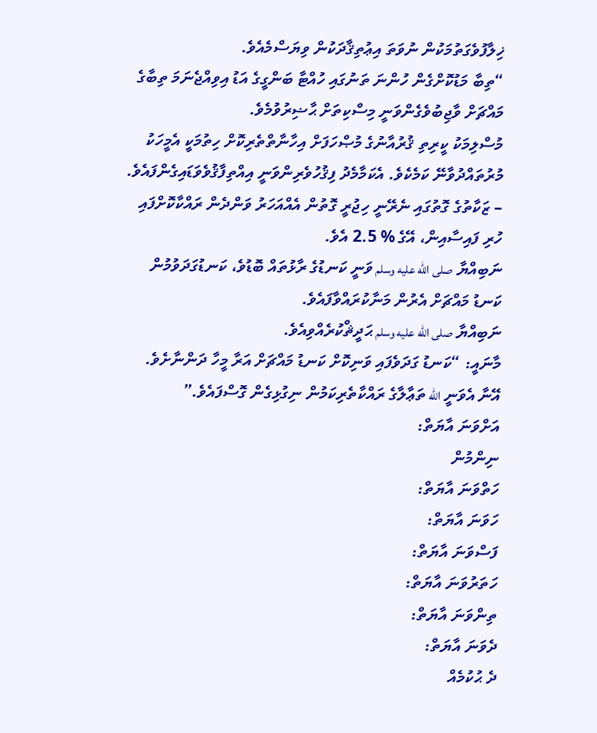ޚިލާފުވެގަތުމަކުން ނުވަތަ އިޢުތިޤާދަކުން ވިޔަސްމެއެވެ.
“ތިބާ މަޑުކޮށްގެން ހުންނަ ތަނުގައި ހުއްޓާ ބަންގީގެ އަޑު އިވިއްޖެނަމަ ތިބާގެ މައްޗަށް ވާޖިބުވެގެންވަނީ މިސްކިތަށް ޙާޟިރުވުމެވެ.
މުސްލިމަކު ކީރިތި ޤުރުއާނުގެ މުޞްހަފަށް އިހާނާތްތެރިކޮށް ހިތުމަކީ އެމީހަކު މުރުތައްދުވާނޭ ކަމެކެވެ. އެކަމާމެދު ފިޤުހުވެރިންވަނީ އިއްތިފާޤުވެވަޑައިގެންފައެވެ.
– ޒަކާތުގެ ގޮތުގައި ނެރޭނީ ހިޖުރީ ގޮތުން އެއްއަހަރު ވަންދެން ރައްކާކޮށްފައި ހުރި ފައިސާއިން، އޭގެ % 2.5 އެވެ.
ނަބިއްޔާ صلى الله عليه وسلم ވަނީ ކަނޑުގެ ރާޅުތައް ބޮޑުވެ، ކަނޑުގަދަވުމުން ކަނޑު މައްޗަށް އެރުން މަނާކުރައްވާފައެވެ.
ނަބިއްޔާ صلى الله عليه وسلم ޙަދީޘްކުރެއްވިއެވެ.
މާނައީ: “ކަނޑު ގަދަވެފައި ވަނިކޮށް ކަނޑު މައްޗަށް އަރާ މީހާ ދަންނާށެވެ. އޭނާ އެވަނީ الله ތަޢާލާގެ ރައްކާތެރިކަމުން ނިގުޅިގެން ގޮސްފައެވެ.”
އަށްވަނަ އާޔަތް:
ނިންމުން
ހަތްވަނަ އާޔަތް:
ހަވަނަ އާޔަތް:
ފަސްވަނަ އާޔަތް:
ހަތަރުވަނަ އާޔަތް:
ތިންވަނަ އާޔަތް:
ދެވަނަ އާޔަތް:
ދެ ޙުކުމެއް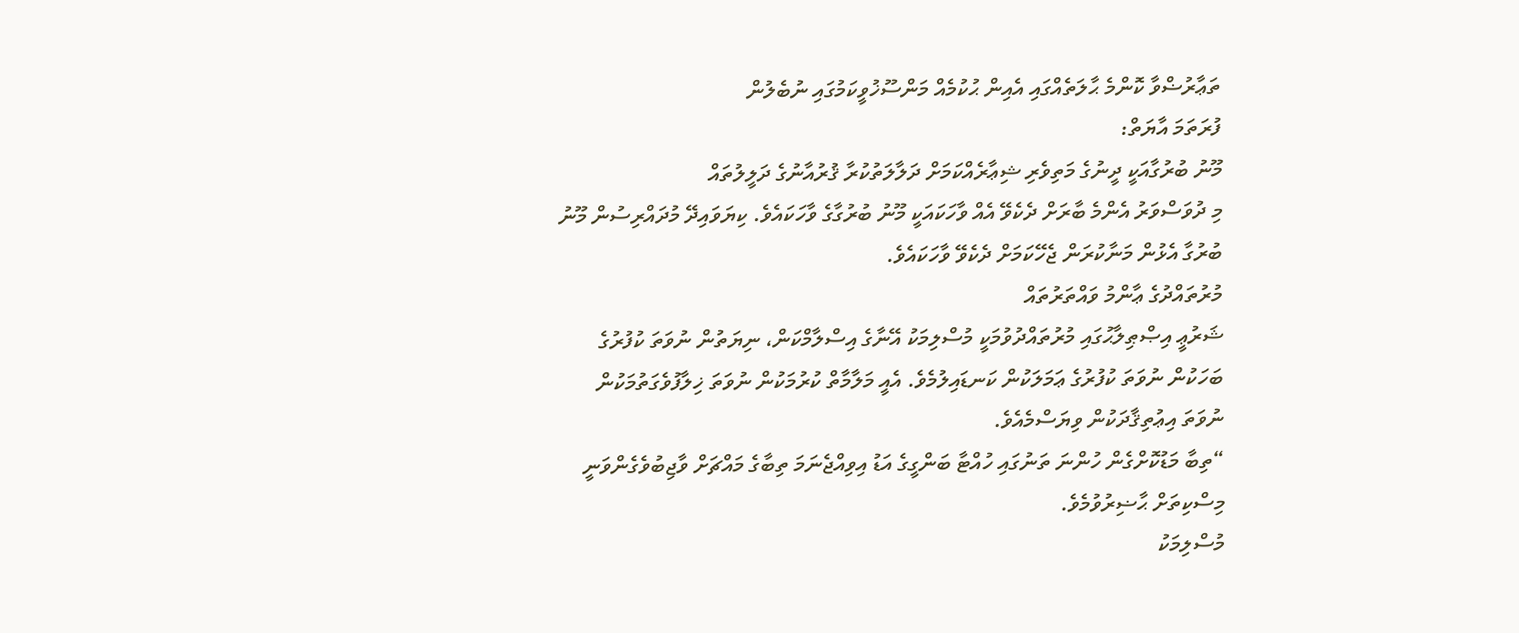ތަޢާރުޟްވާ ކޮންމެ ޙާލަތެއްގައި އެއިން ޙުކުމެއް މަންސޫޚުވީކަމުގައި ނުބެލުން
ފުރަތަމަ އާޔަތް:
މޫނު ބުރުގާއަކީ ދީނުގެ މަތިވެރި ޝިޢާރެއްކަމަށް ދަލާލަތުކުރާ ޤުރުއާނުގެ ދަލީލުތައް
މި ދުވަސްވަރު އެންމެ ބާރަށް ދެކެވޭ އެއް ވާހަކައަކީ މޫނު ބުރުގާގެ ވާހަކައެވެ. ކިޔަވައިދޭ މުދައްރިސުން މޫނު ބުރުގާ އެޅުން މަނާކުރަން ޖެހޭކަމަށް ދެކެވޭ ވާހަކައެވެ.
މުރުތައްދުގެ ޢާންމު ވައްތަރުތައް
ޝަރުޢީ އިޞްޠިލާޙުގައި މުރުތައްދުވުމަކީ މުސްލިމަކު އޭނާގެ އިސްލާމްކަން، ނިޔަތުން ނުވަތަ ކުފުރުގެ ބަހަކުން ނުވަތަ ކުފުރުގެ ޢަމަލަކުން ކަނޑައިލުމެވެ. އެއީ މަލާމާތް ކުރުމަކުން ނުވަތަ ޚިލާފުވެގަތުމަކުން ނުވަތަ އިޢުތިޤާދަކުން ވިޔަސްމެއެވެ.
“ތިބާ މަޑުކޮށްގެން ހުންނަ ތަނުގައި ހުއްޓާ ބަންގީގެ އަޑު އިވިއްޖެނަމަ ތިބާގެ މައްޗަށް ވާޖިބުވެގެންވަނީ މިސްކިތަށް ޙާޟިރުވުމެވެ.
މުސްލިމަކު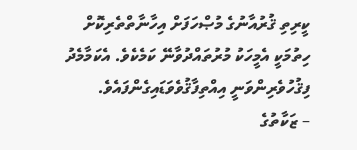ކީރިތި ޤުރުއާނުގެ މުޞްހަފަށް އިހާނާތްތެރިކޮށް ހިތުމަކީ އެމީހަކު މުރުތައްދުވާނޭ ކަމެކެވެ. އެކަމާމެދު ފިޤުހުވެރިންވަނީ އިއްތިފާޤުވެވަޑައިގެންފައެވެ.
– ޒަކާތުގެ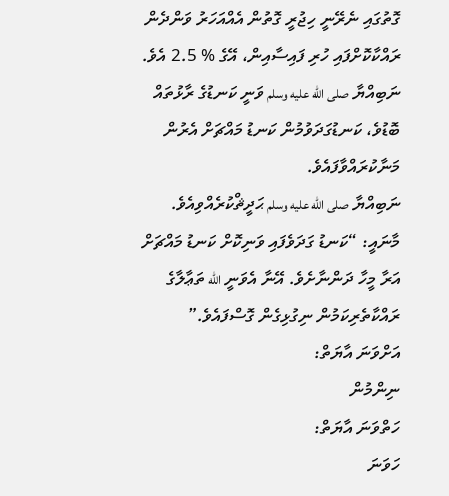ގޮތުގައި ނެރޭނީ ހިޖުރީ ގޮތުން އެއްއަހަރު ވަންދެން ރައްކާކޮށްފައި ހުރި ފައިސާއިން، އޭގެ % 2.5 އެވެ.
ނަބިއްޔާ صلى الله عليه وسلم ވަނީ ކަނޑުގެ ރާޅުތައް ބޮޑުވެ، ކަނޑުގަދަވުމުން ކަނޑު މައްޗަށް އެރުން މަނާކުރައްވާފައެވެ.
ނަބިއްޔާ صلى الله عليه وسلم ޙަދީޘްކުރެއްވިއެވެ.
މާނައީ: “ކަނޑު ގަދަވެފައި ވަނިކޮށް ކަނޑު މައްޗަށް އަރާ މީހާ ދަންނާށެވެ. އޭނާ އެވަނީ الله ތަޢާލާގެ ރައްކާތެރިކަމުން ނިގުޅިގެން ގޮސްފައެވެ.”
އަށްވަނަ އާޔަތް:
ނިންމުން
ހަތްވަނަ އާޔަތް:
ހަވަނަ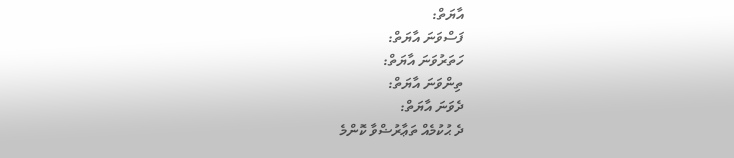އާޔަތް:
ފަސްވަނަ އާޔަތް:
ހަތަރުވަނަ އާޔަތް:
ތިންވަނަ އާޔަތް:
ދެވަނަ އާޔަތް:
ދެ ޙުކުމެއް ތަޢާރުޟްވާ ކޮންމެ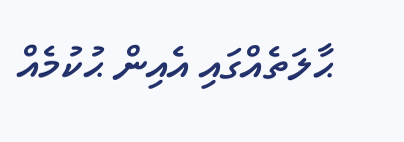ޙާލަތެއްގައި އެއިން ޙުކުމެއް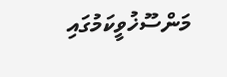މަންސޫޚުވީކަމުގައި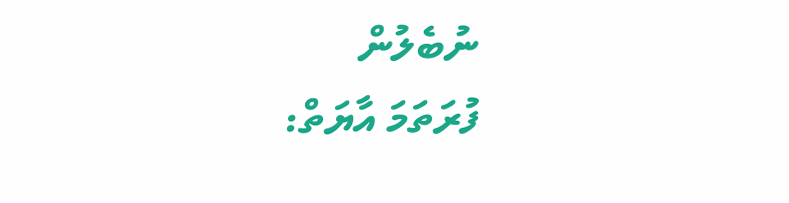ނުބެލުން
ފުރަތަމަ އާޔަތް: